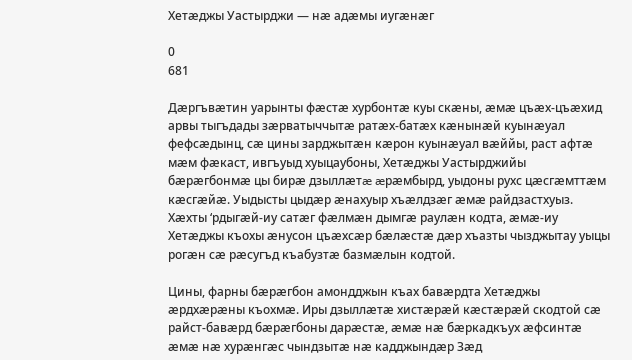Хетæджы Уастырджи — нæ адæмы иугæнæг

0
681

Дæргъвæтин уарынты фæстæ хурбонтæ куы скæны, æмæ цъæх-цъæхид арвы тыгъдады зæрватыччытæ ратæх-батæх кæнынæй куынæуал фефсæдынц, сæ цины зарджытæн кæрон куынæуал вæййы, раст афтæ мæм фæкаст, ивгъуыд хуыцаубоны, Хетæджы Уастырджийы бæрæгбонмæ цы бирæ дзыллæтæ æрæмбырд, уыдоны рухс цæсгæмттæм кæсгæйæ. Уыдысты цыдæр æнахуыр хъæлдзæг æмæ райдзастхуыз. Хæхты ‘рдыгæй-иу сатæг фæлмæн дымгæ раулæн кодта, æмæ-иу Хетæджы къохы æнусон цъæхсæр бæлæстæ дæр хъазты чызджытау уыцы рогæн сæ рæсугъд къабузтæ базмæлын кодтой.

Цины, фарны бæрæгбон амондджын къах бавæрдта Хетæджы æрдхæрæны къохмæ. Иры дзыллæтæ хистæрæй кæстæрæй скодтой сæ райст-бавæрд бæрæгбоны дарæстæ, æмæ нæ бæркадкъух æфсинтæ æмæ нæ хурæнгæс чындзытæ нæ кадджындæр Зæд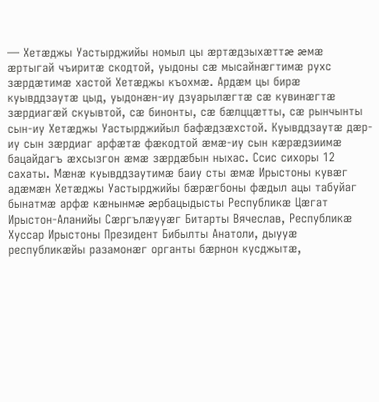— Хетæджы Уастырджийы номыл цы æртæдзыхæттæ æмæ æртыгай чъиритæ скодтой, уыдоны сæ мысайнæгтимæ рухс зæрдæтимæ хастой Хетæджы къохмæ. Ардæм цы бирæ куывддзаутæ цыд, уыдонæн-иу дзуарылæгтæ сæ кувинæгтæ зæрдиагæй скуывтой, сæ бинонты, сæ бæлццæтты, сæ рынчынты сын-иу Хетæджы Уастырджийыл бафæдзæхстой. Куывддзаутæ дæр-иу сын зæрдиаг арфæтæ фæкодтой æмæ-иу сын кæрæдзиимæ бацайдагъ æхсызгон æмæ зæрдæбын ныхас. Ссис сихоры 12 сахаты. Мæнæ куывддзаутимæ баиу сты æмæ Ирыстоны кувæг адæмæн Хетæджы Уастырджийы бæрæгбоны фæдыл ацы табуйаг бынатмæ арфæ кæнынмæ æрбацыдысты Республикæ Цæгат Ирыстон-Аланийы Сæргълæууæг Битарты Вячеслав, Республикæ Хуссар Ирыстоны Президент Бибылты Анатоли, дыууæ республикæйы разамонæг органты бæрнон кусджытæ,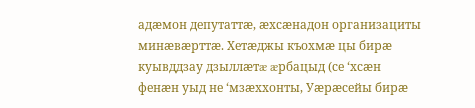адæмон депутаттæ, æхсæнадон организациты минæвæрттæ. Хетæджы къохмæ цы бирæ куывддзау дзыллæтæ æрбацыд (се ‘хсæн фенæн уыд не ‘мзæххонты, Уæрæсейы бирæ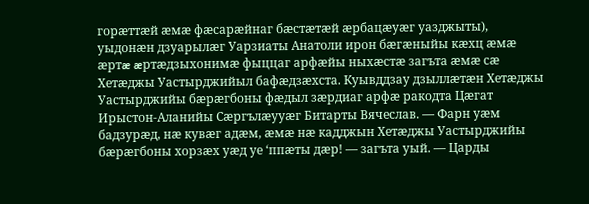горæттæй æмæ фæсарæйнаг бæстæтæй æрбацæуæг уазджыты), уыдонæн дзуарылæг Уарзиаты Анатоли ирон бæгæныйы кæхц æмæ æртæ æртæдзыхонимæ фыццаг арфæйы ныхæстæ загъта æмæ сæ Хетæджы Уастырджийыл бафæдзæхста. Куывддзау дзыллæтæн Хетæджы Уастырджийы бæрæгбоны фæдыл зæрдиаг арфæ ракодта Цæгат Ирыстон-Аланийы Сæргълæууæг Битарты Вячеслав. — Фарн уæм бадзурæд, нæ кувæг адæм, æмæ нæ кадджын Хетæджы Уастырджийы бæрæгбоны хорзæх уæд уе ‘ппæты дæр! — загъта уый. — Царды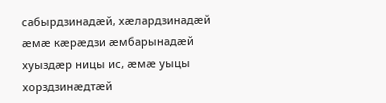сабырдзинадæй, хæлардзинадæй æмæ кæрæдзи æмбарынадæй хуыздæр ницы ис, æмæ уыцы хорздзинæдтæй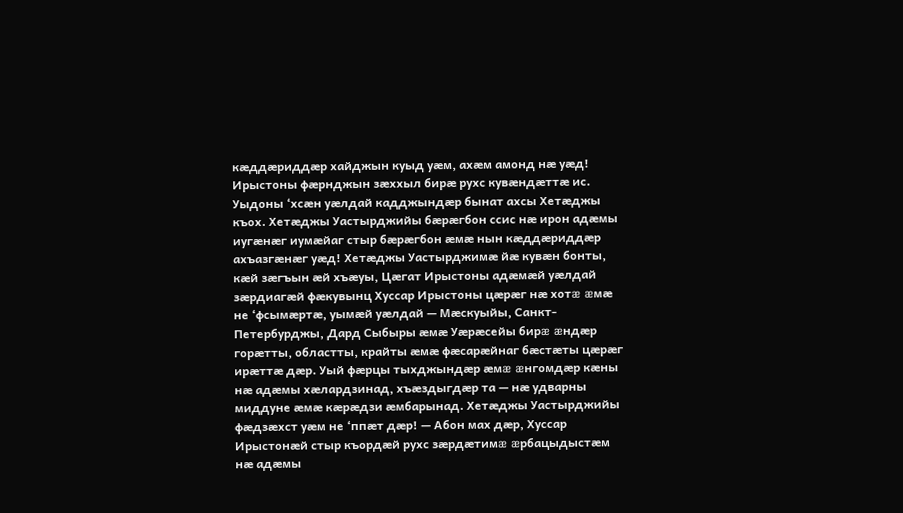кæддæриддæр хайджын куыд уæм, ахæм амонд нæ уæд! Ирыстоны фæрнджын зæххыл бирæ рухс кувæндæттæ ис. Уыдоны ‘хсæн уæлдай кадджындæр бынат ахсы Хетæджы къох. Хетæджы Уастырджийы бæрæгбон ссис нæ ирон адæмы иугæнæг иумæйаг стыр бæрæгбон æмæ нын кæддæриддæр ахъазгæнæг уæд! Хетæджы Уастырджимæ йæ кувæн бонты, кæй зæгъын æй хъæуы, Цæгат Ирыстоны адæмæй уæлдай зæрдиагæй фæкувынц Хуссар Ирыстоны цæрæг нæ хотæ æмæ не ‘фсымæртæ, уымæй уæлдай — Мæскуыйы, Санкт-Петербурджы, Дард Сыбыры æмæ Уæрæсейы бирæ æндæр горæтты, областты, крайты æмæ фæсарæйнаг бæстæты цæрæг ирæттæ дæр. Уый фæрцы тыхджындæр æмæ æнгомдæр кæны нæ адæмы хæлардзинад, хъæздыгдæр та — нæ удварны миддуне æмæ кæрæдзи æмбарынад. Хетæджы Уастырджийы фæдзæхст уæм не ‘ппæт дæр! — Абон мах дæр, Хуссар Ирыстонæй стыр къордæй рухс зæрдæтимæ æрбацыдыстæм нæ адæмы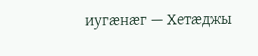иугæнæг — Хетæджы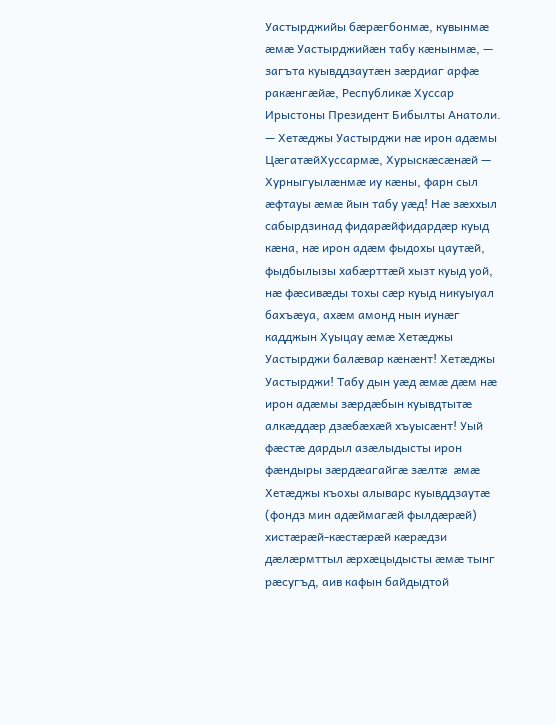Уастырджийы бæрæгбонмæ, кувынмæ æмæ Уастырджийæн табу кæнынмæ, — загъта куывддзаутæн зæрдиаг арфæ ракæнгæйæ, Республикæ Хуссар Ирыстоны Президент Бибылты Анатоли. — Хетæджы Уастырджи нæ ирон адæмы ЦæгатæйХуссармæ, Хурыскæсæнæй — Хурныгуылæнмæ иу кæны, фарн сыл æфтауы æмæ йын табу уæд! Нæ зæххыл сабырдзинад фидарæйфидардæр куыд кæна, нæ ирон адæм фыдохы цаутæй, фыдбылызы хабæрттæй хызт куыд уой, нæ фæсивæды тохы сæр куыд никуыуал бахъæуа, ахæм амонд нын иунæг кадджын Хуыцау æмæ Хетæджы Уастырджи балæвар кæнæнт! Хетæджы Уастырджи! Табу дын уæд æмæ дæм нæ ирон адæмы зæрдæбын куывдтытæ алкæддæр дзæбæхæй хъуысæнт! Уый фæстæ дардыл азæлыдысты ирон фæндыры зæрдæагайгæ зæлтæ æмæ Хетæджы къохы алыварс куывддзаутæ (фондз мин адæймагæй фылдæрæй) хистæрæй-кæстæрæй кæрæдзи дæлæрмттыл æрхæцыдысты æмæ тынг рæсугъд, аив кафын байдыдтой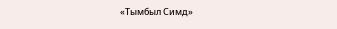«Тымбыл Симд»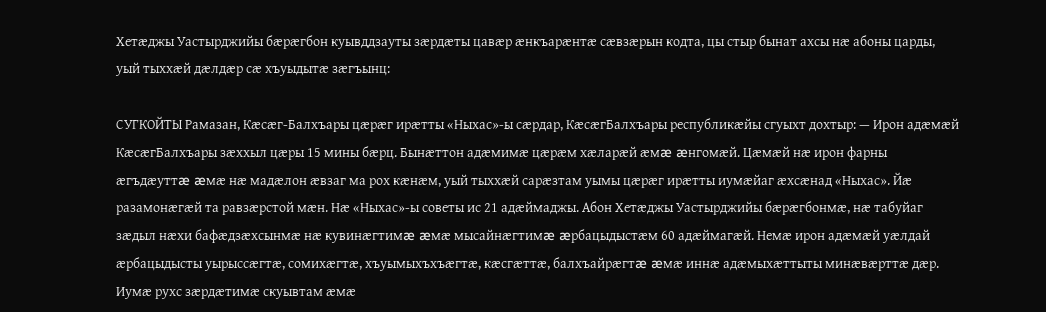Хетæджы Уастырджийы бæрæгбон куывддзауты зæрдæты цавæр æнкъарæнтæ сæвзæрын кодта, цы стыр бынат ахсы нæ абоны царды, уый тыххæй дæлдæр сæ хъуыдытæ зæгъынц:

СУГКОЙТЫ Рамазан, Кæсæг-Балхъары цæрæг ирæтты «Ныхас»-ы сæрдар, КæсæгБалхъары республикæйы сгуыхт дохтыр: — Ирон адæмæй КæсæгБалхъары зæххыл цæры 15 мины бæрц. Бынæттон адæмимæ цæрæм хæларæй æмæ æнгомæй. Цæмæй нæ ирон фарны æгъдæуттæ æмæ нæ мадæлон æвзаг ма рох кæнæм, уый тыххæй сарæзтам уымы цæрæг ирæтты иумæйаг æхсæнад «Ныхас». Йæ разамонæгæй та равзæрстой мæн. Нæ «Ныхас»-ы советы ис 21 адæймаджы. Абон Хетæджы Уастырджийы бæрæгбонмæ, нæ табуйаг зæдыл нæхи бафæдзæхсынмæ нæ кувинæгтимæ æмæ мысайнæгтимæ æрбацыдыстæм 60 адæймагæй. Немæ ирон адæмæй уæлдай æрбацыдысты уырыссæгтæ, сомихæгтæ, хъуымыхъхъæгтæ, кæсгæттæ, балхъайрæгтæ æмæ иннæ адæмыхæттыты минæвæрттæ дæр. Иумæ рухс зæрдæтимæ скуывтам æмæ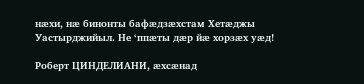нæхи, нæ бинонты бафæдзæхстам Хетæджы Уастырджийыл. Не ‘ппæты дæр йæ хорзæх уæд!

Роберт ЦИНДЕЛИАНИ, æхсæнад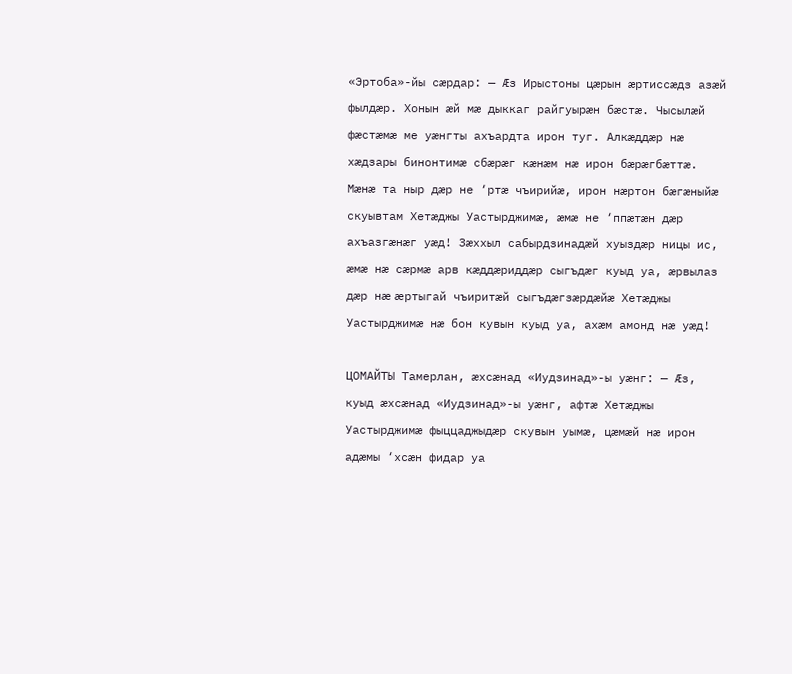«Эртоба»-йы сæрдар: — Æз Ирыстоны цæрын æртиссæдз азæй фылдæр. Хонын æй мæ дыккаг райгуырæн бæстæ. Чысылæй фæстæмæ ме уæнгты ахъардта ирон туг. Алкæддæр нæ хæдзары бинонтимæ сбæрæг кæнæм нæ ирон бæрæгбæттæ. Мæнæ та ныр дæр не ‘ртæ чъирийæ, ирон нæртон бæгæныйæ скуывтам Хетæджы Уастырджимæ, æмæ не ‘ппæтæн дæр ахъазгæнæг уæд! Зæххыл сабырдзинадæй хуыздæр ницы ис, æмæ нæ сæрмæ арв кæддæриддæр сыгъдæг куыд уа, æрвылаз дæр нæ æртыгай чъиритæй сыгъдæгзæрдæйæ Хетæджы Уастырджимæ нæ бон кувын куыд уа, ахæм амонд нæ уæд!

ЦОМАЙТЫ Тамерлан, æхсæнад «Иудзинад»-ы уæнг: — Æз, куыд æхсæнад «Иудзинад»-ы уæнг, афтæ Хетæджы Уастырджимæ фыццаджыдæр скувын уымæ, цæмæй нæ ирон адæмы ‘хсæн фидар уа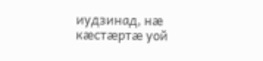иудзинад, нæ кæстæртæ уой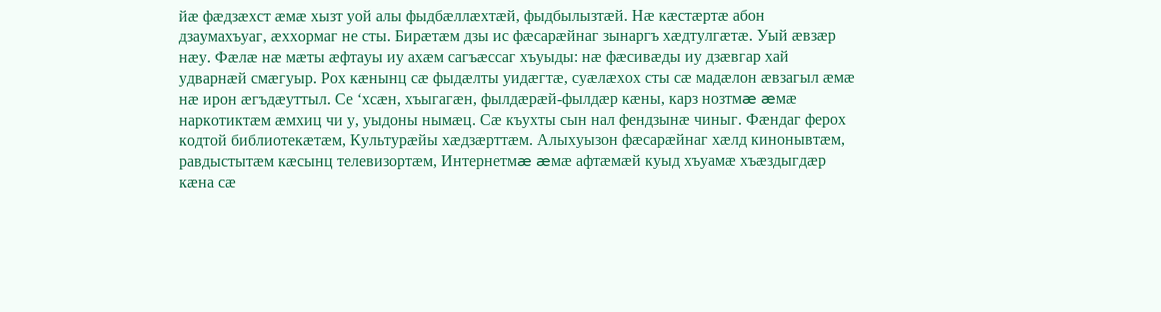йæ фæдзæхст æмæ хызт уой алы фыдбæллæхтæй, фыдбылызтæй. Нæ кæстæртæ абон дзаумахъуаг, æххормаг не сты. Бирæтæм дзы ис фæсарæйнаг зынаргъ хæдтулгæтæ. Уый æвзæр нæу. Фæлæ нæ мæты æфтауы иу ахæм сагъæссаг хъуыды: нæ фæсивæды иу дзæвгар хай удварнæй смæгуыр. Рох кæнынц сæ фыдæлты уидæгтæ, суæлæхох сты сæ мадæлон æвзагыл æмæ нæ ирон æгъдæуттыл. Се ‘хсæн, хъыгагæн, фылдæрæй-фылдæр кæны, карз нозтмæ æмæ наркотиктæм æмхиц чи у, уыдоны нымæц. Сæ къухты сын нал фендзынæ чиныг. Фæндаг ферох кодтой библиотекæтæм, Культурæйы хæдзæрттæм. Алыхуызон фæсарæйнаг хæлд кинонывтæм, равдыстытæм кæсынц телевизортæм, Интернетмæ æмæ афтæмæй куыд хъуамæ хъæздыгдæр кæна сæ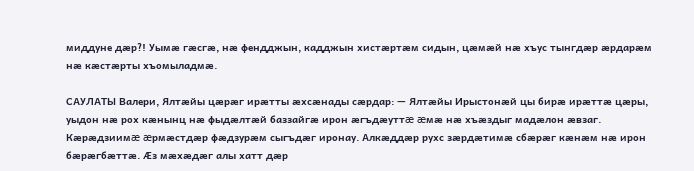миддуне дæр?! Уымæ гæсгæ, нæ фендджын, кадджын хистæртæм сидын, цæмæй нæ хъус тынгдæр æрдарæм нæ кæстæрты хъомыладмæ.

САУЛАТЫ Валери, Ялтæйы цæрæг ирæтты æхсæнады сæрдар: — Ялтæйы Ирыстонæй цы бирæ ирæттæ цæры, уыдон нæ рох кæнынц нæ фыдæлтæй баззайгæ ирон æгъдæуттæ æмæ нæ хъæздыг мадæлон æвзаг. Кæрæдзиимæ æрмæстдæр фæдзурæм сыгъдæг иронау. Алкæддæр рухс зæрдæтимæ сбæрæг кæнæм нæ ирон бæрæгбæттæ. Æз мæхæдæг алы хатт дæр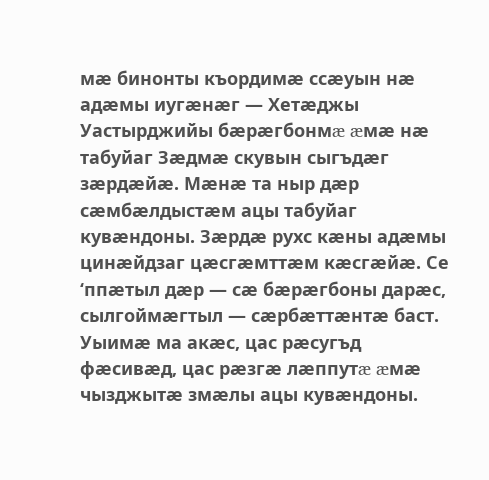мæ бинонты къордимæ ссæуын нæ адæмы иугæнæг — Хетæджы Уастырджийы бæрæгбонмæ æмæ нæ табуйаг Зæдмæ скувын сыгъдæг зæрдæйæ. Мæнæ та ныр дæр сæмбæлдыстæм ацы табуйаг кувæндоны. Зæрдæ рухс кæны адæмы цинæйдзаг цæсгæмттæм кæсгæйæ. Се ‘ппæтыл дæр — сæ бæрæгбоны дарæс, сылгоймæгтыл — сæрбæттæнтæ баст. Уыимæ ма акæс, цас рæсугъд фæсивæд, цас рæзгæ лæппутæ æмæ чызджытæ змæлы ацы кувæндоны.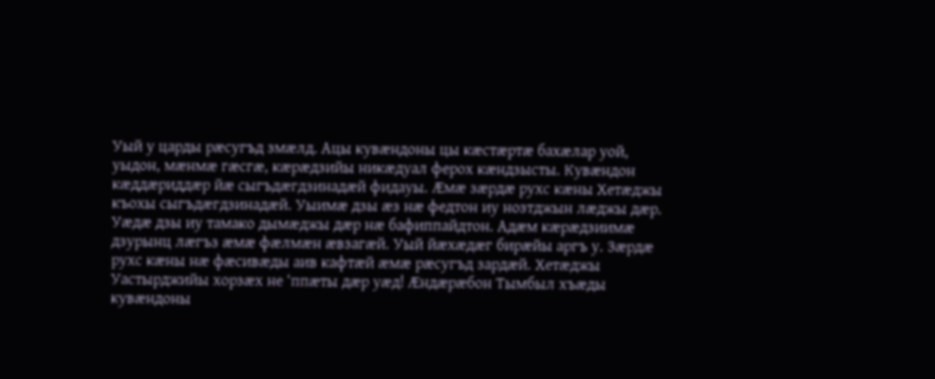Уый у царды рæсугъд змæлд. Ацы кувæндоны цы кæстæртæ бахæлар уой, уыдон, мæнмæ гæсгæ, кæрæдзийы никæдуал ферох кæндзысты. Кувæндон кæддæриддæр йæ сыгъдæгдзинадæй фидауы. Æмæ зæрдæ рухс кæны Хетæджы къохы сыгъдæгдзинадæй. Уыимæ дзы æз нæ федтон иу нозтджын лæджы дæр. Уæдæ дзы иу тамако дымæджы дæр нæ бафиппайдтон. Адæм кæрæдзиимæ дзурынц лæгъз æмæ фæлмæн æвзагæй. Уый йæхæдæг бирæйы аргъ у. Зæрдæ рухс кæны нæ фæсивæды аив кафтæй æмæ рæсугъд зардæй. Хетæджы Уастырджийы хорзæх не ‘ппæты дæр уæд! Æндæрæбон Тымбыл хъæды кувæндоны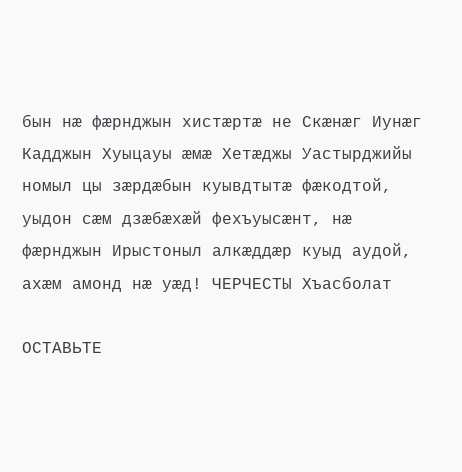бын нæ фæрнджын хистæртæ не Скæнæг Иунæг Кадджын Хуыцауы æмæ Хетæджы Уастырджийы номыл цы зæрдæбын куывдтытæ фæкодтой, уыдон сæм дзæбæхæй фехъуысæнт, нæ фæрнджын Ирыстоныл алкæддæр куыд аудой, ахæм амонд нæ уæд! ЧЕРЧЕСТЫ Хъасболат

ОСТАВЬТЕ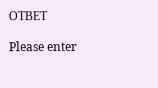ОТВЕТ

Please enter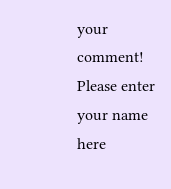your comment!
Please enter your name here